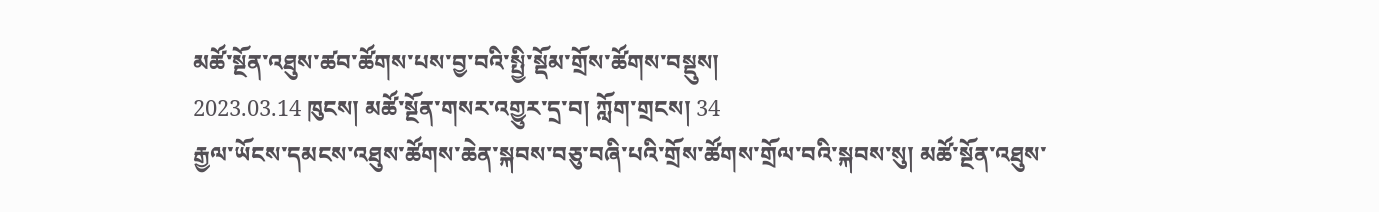མཚོ་སྔོན་འཐུས་ཚབ་ཚོགས་པས་བྱ་བའི་སྤྱི་སྡོམ་གྲོས་ཚོགས་བསྡུས།
2023.03.14 ཁུངས། མཚོ་སྔོན་གསར་འགྱུར་དྲ་བ། ཀློག་གྲངས། 34
རྒྱལ་ཡོངས་དམངས་འཐུས་ཚོགས་ཆེན་སྐབས་བཅུ་བཞི་པའི་གྲོས་ཚོགས་གྲོལ་བའི་སྐབས་སུ། མཚོ་སྔོན་འཐུས་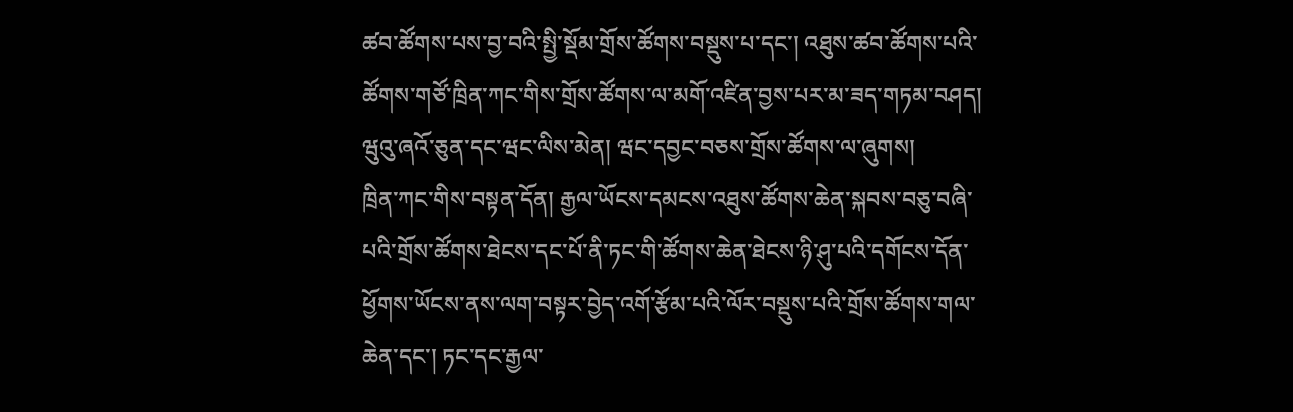ཚབ་ཚོགས་པས་བྱ་བའི་སྤྱི་སྡོམ་གྲོས་ཚོགས་བསྡུས་པ་དང་། འཐུས་ཚབ་ཚོགས་པའི་ཚོགས་གཙོ་ཁྲིན་ཀང་གིས་གྲོས་ཚོགས་ལ་མགོ་འཛིན་བྱས་པར་མ་ཟད་གཏམ་བཤད། ཝུའུ་ཞའོ་ཅུན་དང་ཝང་ལིས་མེན། ཝང་དབྱང་བཅས་གྲོས་ཚོགས་ལ་ཞུགས།
ཁྲིན་ཀང་གིས་བསྟན་དོན། རྒྱལ་ཡོངས་དམངས་འཐུས་ཚོགས་ཆེན་སྐབས་བཅུ་བཞི་པའི་གྲོས་ཚོགས་ཐེངས་དང་པོ་ནི་ཏང་གི་ཚོགས་ཆེན་ཐེངས་ཉི་ཤུ་པའི་དགོངས་དོན་ཕྱོགས་ཡོངས་ནས་ལག་བསྟར་བྱེད་འགོ་རྩོམ་པའི་ལོར་བསྡུས་པའི་གྲོས་ཚོགས་གལ་ཆེན་དང་། ཏང་དང་རྒྱལ་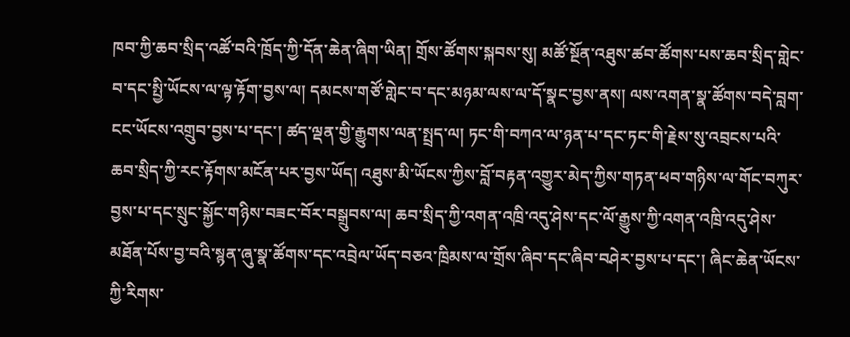ཁབ་ཀྱི་ཆབ་སྲིད་འཚོ་བའི་ཁྲོད་ཀྱི་དོན་ཆེན་ཞིག་ཡིན། གྲོས་ཚོགས་སྐབས་སུ། མཚོ་སྔོན་འཐུས་ཚབ་ཚོགས་པས་ཆབ་སྲིད་གླེང་བ་དང་སྤྱི་ཡོངས་ལ་ལྟ་རྟོག་བྱས་ལ། དམངས་གཙོ་གླེང་བ་དང་མཉམ་ལས་ལ་དོ་སྣང་བྱས་ནས། ལས་འགན་སྣ་ཚོགས་བདེ་བླག་ངང་ཡོངས་འགྲུབ་བྱས་པ་དང་། ཚད་ལྡན་གྱི་རྒྱུགས་ལན་སྤྲད་ལ། ཏང་གི་བཀའ་ལ་ཉན་པ་དང་ཏང་གི་རྗེས་སུ་འབྲངས་པའི་ཆབ་སྲིད་ཀྱི་རང་རྟོགས་མངོན་པར་བྱས་ཡོད། འཐུས་མི་ཡོངས་ཀྱིས་བློ་བརྟན་འགྱུར་མེད་ཀྱིས་གཏན་ཕབ་གཉིས་ལ་གོང་བཀུར་བྱས་པ་དང་སྲུང་སྐྱོང་གཉིས་བཟང་བོར་བསྒྲུབས་ལ། ཆབ་སྲིད་ཀྱི་འགན་འཁྲི་འདུ་ཤེས་དང་ལོ་རྒྱུས་ཀྱི་འགན་འཁྲི་འདུ་ཤེས་མཐོན་པོས་བྱ་བའི་སྙན་ཞུ་སྣ་ཚོགས་དང་འབྲེལ་ཡོད་བཅའ་ཁྲིམས་ལ་གྲོས་ཞིབ་དང་ཞིབ་བཤེར་བྱས་པ་དང་། ཞིང་ཆེན་ཡོངས་ཀྱི་རིགས་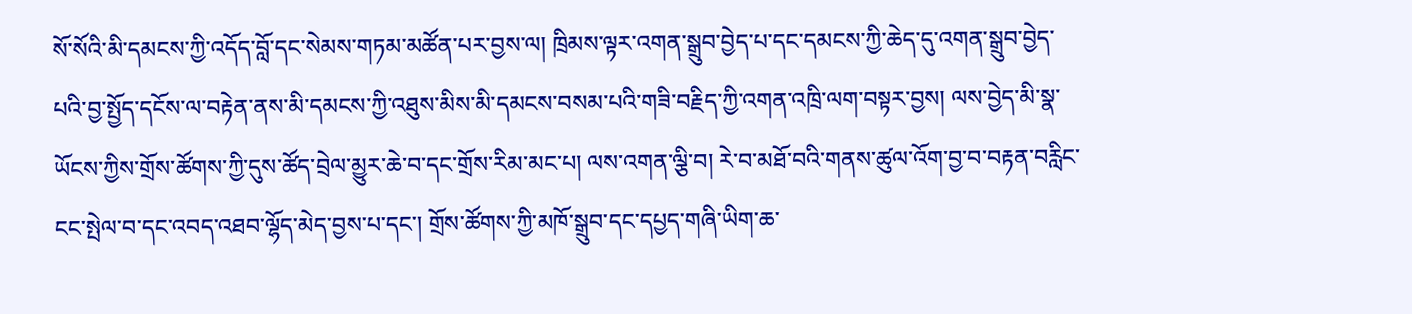སོ་སོའི་མི་དམངས་ཀྱི་འདོད་བློ་དང་སེམས་གཏམ་མཚོན་པར་བྱས་ལ། ཁྲིམས་ལྟར་འགན་སྒྲུབ་བྱེད་པ་དང་དམངས་ཀྱི་ཆེད་དུ་འགན་སྒྲུབ་བྱེད་པའི་བྱ་སྤྱོད་དངོས་ལ་བརྟེན་ནས་མི་དམངས་ཀྱི་འཐུས་མིས་མི་དམངས་བསམ་པའི་གཟི་བརྗིད་ཀྱི་འགན་འཁྲི་ལག་བསྟར་བྱས། ལས་བྱེད་མི་སྣ་ཡོངས་ཀྱིས་གྲོས་ཚོགས་ཀྱི་དུས་ཚོད་བྲེལ་མྱུར་ཆེ་བ་དང་གྲོས་རིམ་མང་པ། ལས་འགན་ལྕི་བ། རེ་བ་མཐོ་བའི་གནས་ཚུལ་འོག་བྱ་བ་བརྟན་བརླིང་ངང་སྤེལ་བ་དང་འབད་འཐབ་ལྷོད་མེད་བྱས་པ་དང་། གྲོས་ཚོགས་ཀྱི་མཁོ་སྒྲུབ་དང་དཔྱད་གཞི་ཡིག་ཆ་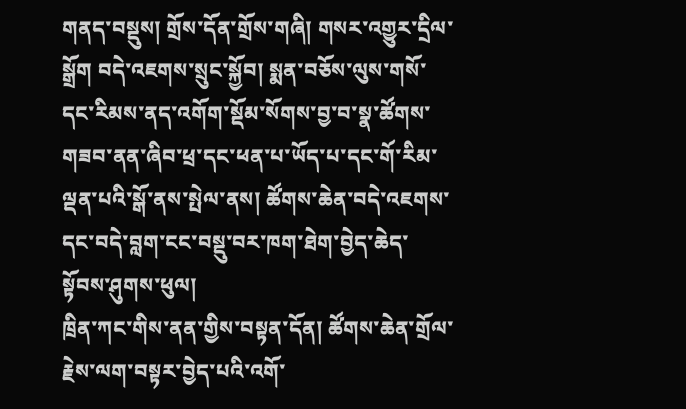གནད་བསྡུས། གྲོས་དོན་གྲོས་གཞི། གསར་འགྱུར་དྲིལ་སྒྲོག བདེ་འཇགས་སྲུང་སྐྱོབ། སྨན་བཅོས་ལུས་གསོ་དང་རིམས་ནད་འགོག་སྡོམ་སོགས་བྱ་བ་སྣ་ཚོགས་གཟབ་ནན་ཞིབ་ཕྲ་དང་ཕན་པ་ཡོད་པ་དང་གོ་རིམ་ལྡན་པའི་སྒོ་ནས་སྤེལ་ནས། ཚོགས་ཆེན་བདེ་འཇགས་དང་བདེ་བླག་ངང་བསྡུ་བར་ཁག་ཐེག་བྱེད་ཆེད་སྟོབས་ཤུགས་ཕུལ།
ཁྲིན་ཀང་གིས་ནན་གྱིས་བསྟན་དོན། ཚོགས་ཆེན་གྲོལ་རྗེས་ལག་བསྟར་བྱེད་པའི་འགོ་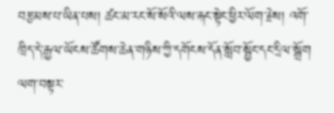བརྩམས་པ་ཡིན་པས། ཚང་མ་རང་སོ་སོའི་ལས་རྐང་སྟེང་ཕྱིར་ལོག་རྗེས། འགོ་ཁྲིད་དེ་རྒྱལ་ཡོངས་ཚོགས་ཆེན་གཉིས་ཀྱི་དགོངས་དོན་སློབ་སྦྱོང་དང་དྲིལ་སྒྲོག ལག་བསྟར་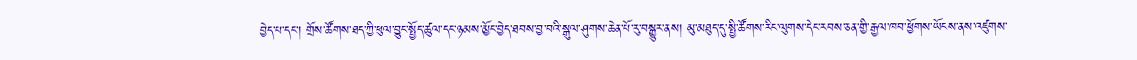བྱེད་པ་དང་། གྲོས་ཚོགས་ཐད་ཀྱི་ཕུལ་བྱུང་སྤྱོད་ཚུལ་དང་ཉམས་མྱོང་བྱེད་ཐབས་བྱ་བའི་སྒུལ་ཤུགས་ཆེན་པོ་རུ་བསྒྱུར་ནས། མུ་མཐུད་དུ་སྤྱི་ཚོགས་རིང་ལུགས་དེང་རབས་ཅན་གྱི་རྒྱལ་ཁབ་ཕྱོགས་ཡོངས་ནས་འཛུགས་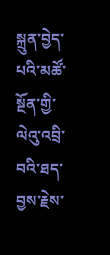སྐྲུན་བྱེད་པའི་མཚོ་སྔོན་གྱི་ལེའུ་འབྲི་བའི་ཐད་བྱས་རྗེས་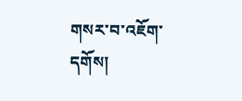གསར་བ་འཇོག་དགོས།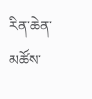རིན་ཆེན་མཚོས་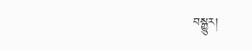བསྒྱུར།